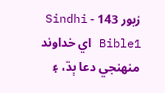زبور 143 - Sindhi Bible1 اي خداوند منهنجي دعا ٻڌ، ۽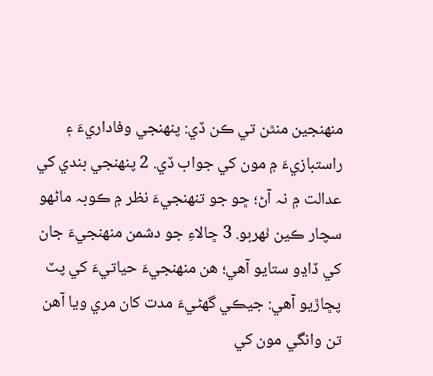منهنجين منٿن تي ڪن ڏي: پنهنجي وفاداريءَ ۽ راستبازيءَ ۾ مون کي جواب ڏي. 2 پنهنجي بندي کي عدالت ۾ نہ آڻ؛ ڇو جو تنهنجيءَ نظر ۾ ڪوبہ ماڻهو سچار ڪين ٺهربو. 3 ڇالاءِ جو دشمن منهنجيءَ جان کي ڏاڍو ستايو آهي؛ هن منهنجيءَ حياتيءَ کي پٽ پڇاڙيو آهي: جيڪي گهڻيءَ مدت کان مري ويا آهن تن وانگي مون کي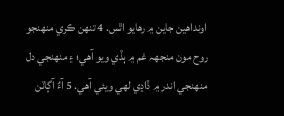اونداهين جاين ۾ رهايو اٿس. 4 تنهن ڪري منهنجو روح مون منجهہ غم ۾ ٻڏي ويو آهي؛ ۽ منهنجي دل منهنجي اندر ۾ ڏاڍي لهي ويئي آهي. 5 آءٌ آڳاٽن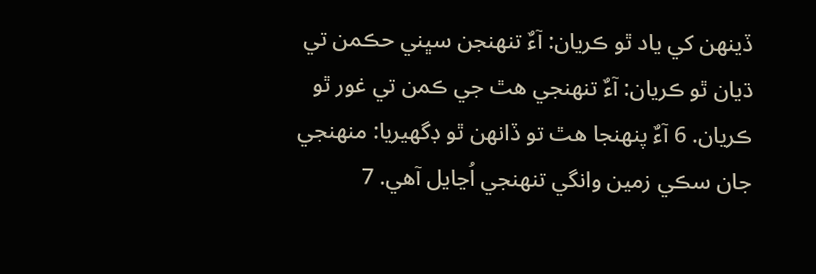ڏينهن کي ياد ٿو ڪريان: آءٌ تنهنجن سڀني حڪمن تي ڌيان ٿو ڪريان: آءٌ تنهنجي هٿ جي ڪمن تي غور ٿو ڪريان. 6 آءٌ پنهنجا هٿ تو ڏانهن ٿو ڊگهيريا: منهنجي جان سڪي زمين وانگي تنهنجي اُڃايل آهي. 7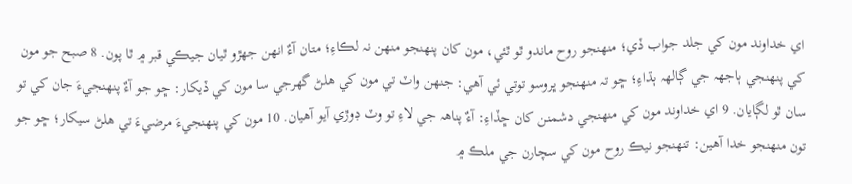اي خداوند مون کي جلد جواب ڏي؛ منهنجو روح ماندو ٿو ٿئي، مون کان پنهنجو منهن نہ لڪاءِ؛ متان آءٌ انهن جهڙو ٿيان جيڪي قبر ۾ ٿا پون. 8 صبح جو مون کي پنهنجي ٻاجهہ جي ڳالهہ ٻڌاءِ؛ ڇو تہ منهنجو ڀروسو توتي ئي آهي: جنهن واٽ تي مون کي هلڻ گهرجي سا مون کي ڏيکار: ڇو جو آءٌ پنهنجيءَ جان کي تو سان ٿو لڳايان. 9 اي خداوند مون کي منهنجي دشمنن کان ڇڏاءِ: آءٌ پناهہ جي لاءِ تو وٽ ڊوڙي آيو آهيان. 10 مون کي پنهنجيءَ مرضيءَ تي هلڻ سيکار؛ ڇو جو تون منهنجو خدا آهين: تنهنجو نيڪ روح مون کي سچارن جي ملڪ ۾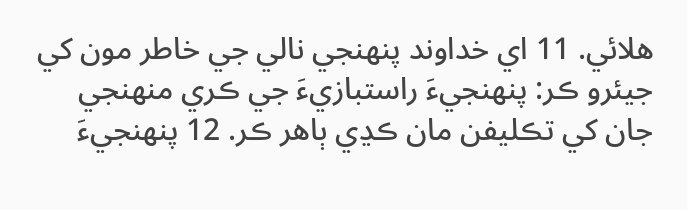هلائي. 11 اي خداوند پنهنجي نالي جي خاطر مون کي جيئرو ڪر: پنهنجيءَ راستبازيءَ جي ڪري منهنجي جان کي تڪليفن مان ڪڍي ٻاهر ڪر. 12 پنهنجيءَ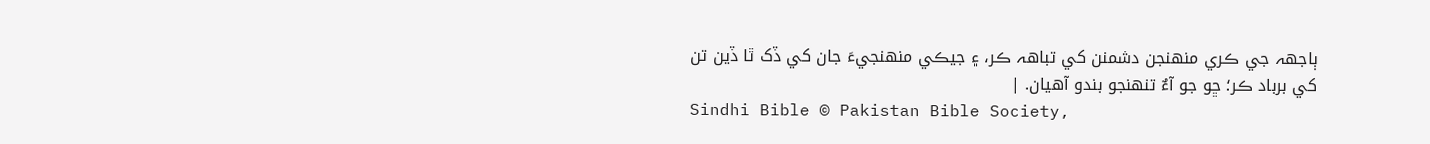ٻاجهہ جي ڪري منهنجن دشمنن کي تباهہ ڪر، ۽ جيڪي منهنجيءَ جان کي ڏک ٿا ڏين تن کي برباد ڪر؛ ڇو جو آءٌ تنهنجو بندو آهيان. |
Sindhi Bible © Pakistan Bible Society,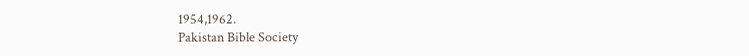1954,1962.
Pakistan Bible Society